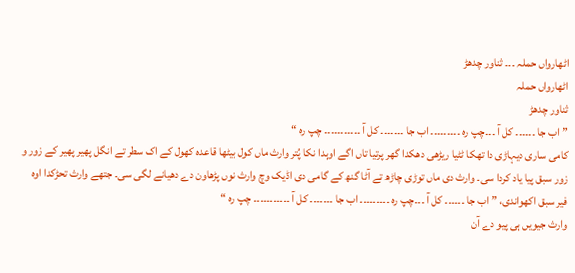اٹھارواں حملہ ۔۔۔ ثناور چدھڑ
اٹھارواں حملہ
ثناور چدھڑ
” اب جا ۔۔۔۔۔۔ کل آ ۔۔۔چپ رہ ۔۔۔۔۔۔۔۔۔ اب جا ۔۔۔۔۔۔۔ کل آ ۔۔۔۔۔۔۔۔۔۔۔ چپ رہ “
کامی ساری دیہاڑی دا تھکا ٹٹیا ریڑھی دھکدا گھر پرتیا تاں اگے اوہدا نکا پُتر وارث ماں کول بیٹھا قاعدہ کھول کے اک سطر تے انگل پھیر پھیر کے زور و زور سبق پیا یاد کردا سی۔ وارث دی ماں توڑی چاڑھ تے آٹا گنھ کے گامی دی اڈیک وچ وارث نوں پڑھاون دے دھیانے لگی سی۔ جتھے وارث تحڑکدا اوہ فیر سبق اکھواندی، ” اب جا ۔۔۔۔۔۔ کل آ ۔۔۔چپ رہ ۔۔۔۔۔۔۔۔۔ اب جا ۔۔۔۔۔۔۔ کل آ ۔۔۔۔۔۔۔۔۔۔۔ چپ رہ “
وارث جیویں ہی پیو دے آن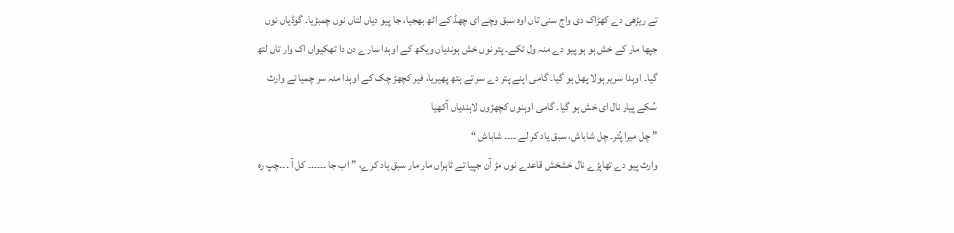تے ریڑھی دے کھڑاک دی واج سنی تاں اوہ سبق وچے ای چھڈ کے اٹھ بھجیا، جا پیو دیاں لتاں نوں چمبڑیا۔ گوڈیاں نوں جپھا مار کے خش ہو ہو پیو دے منہ ول تکے۔ پتر نوں خش ہوندیاں ویکھ کے اوہدا سارے دن دا تھکیواں اک وار تاں لتھ گیا۔ اوہدا سریر ہولا پھل ہو گیا۔ گامی اپنے پتر دے سر تے ہتھ پھیریا، فیر کچھڑ چک کے اوہدا منہ سر چمیا تے وارث سُکے پیار نال ای خش ہو گیا۔ گامی اوہنوں کچھڑوں لاہندیاں آکھیا
” چل میرا پُتر۔ چل شاباش، سبق یاد کر لے ۔۔۔۔ شاباش “
وارث پیو دے تھاپڑے نال خشخش قاعدے نوں مڑ آن جپیا تے ٹاہراں مار مار سبق یاد کرے، ” اب جا ۔۔۔۔۔۔ کل آ ۔۔۔چپ رہ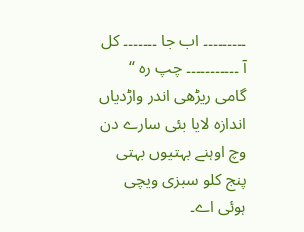۔۔۔۔۔۔۔۔۔ اب جا ۔۔۔۔۔۔۔ کل آ ۔۔۔۔۔۔۔۔۔۔۔ چپ رہ “
گامی ریڑھی اندر واڑدیاں اندازہ لایا بئی سارے دن وچ اوہنے بہتیوں بہتی پنج کلو سبزی ویچی ہوئی اے۔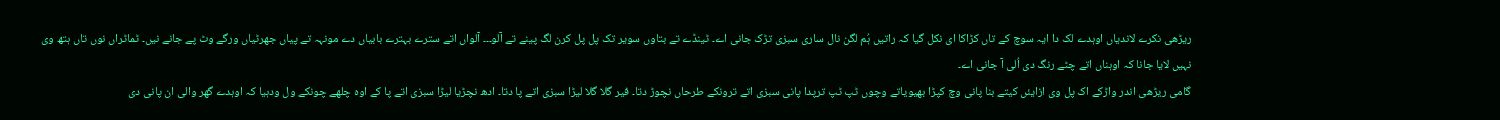ریڑھی نکرے لاندیاں اوہدے لک دا ایہ سوچ کے تاں کڑاکا ای نکل گیا کہ راتیں ہُم لگن نال ساری سبزی تڑک جانی اے۔ ٹینڈے تے بتاوں سویر تک پل پل کرن لگ پینے تے آلو۔۔۔ آلواں اتے سترے بہترے بابیاں دے مونہہ تے پیاں جھرٹیاں ورگے وٹ پے جانے نیں۔ ٹماٹراں نوں تاں ہتھ وی نہیں لایا جانا کہ اوہناں اتے چٹے رنگ دی اُلی آ جانی اے۔
گامی ریڑھی اندر واڑکے اک پل وی ازایئں کیتے بنا پانی وچ کپڑا بھیویاتے وچوں ٹپ ٹپ ترپدا پانی سبزی اتے ترونکے طرحاں نچوڑ دتا۔ فیر گلا گلا لیڑا سبزی اتے پا دتا۔ ادھ نچڑیا لیڑا سبزی اتے پا کے اوہ چلھے چونکے ول ودہیا کہ اوہدے گھر والی ان پانی دی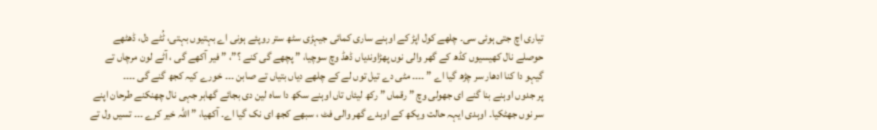تیاری اچ جتی ہوئی سی۔ چلھے کول اپڑ کے اوہنے ساری کمائی جیہڑی سٹھ ستر روپئے ہونی اے بہتیوں بہتی، ٹُٹے دل، ڈھٹھے حوصلے نال کھیسیوں کڈھ کے گھر والی نوں پھڑاوندیاں ڈھڈ وچ سوچیا، ” پچھے گی کنے ؟”، ” فیر آکھے گی ، آٹے لون مرچاں تے گیہو دا کنا ادھار سر چڑھ گیا اے ” ۔۔۔۔ مٹی دے تیل توں لے کے چلھے دیاں بتیاں تے صابن ۔۔۔ خورے کیہ کجھ گنے گی ۔۔۔۔
پر جدوں اوہنے بنا گنے ای جھولی وچ ” رقماں ” رکھ لیئاں تاں اوہنے سکھ دا ساہ لین دی بجائے گھابر جہی نال چھنکنے طرحان اپنے سر نوں جھٹکیا۔ اوہدی ایہہ حالت ویکھ کے اوہدے گھر والی فٹ ، سبھے کجھ ای نک گیا اے۔ آکھیا، ” اللہ خیر کرے ۔۔۔ تسیں ول تے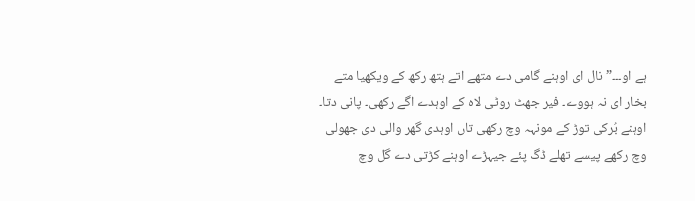ہے او۔۔۔” نال ای اوہنے گامی دے متھے اتے ہتھ رکھ کے ویکھیا متے بخار ای نہ ہووے۔ فیر جھٹ روٹی لاہ کے اوہدے اگے رکھی۔ پانی دتا۔ اوہنے بُرکی توڑ کے مونہہ وچ رکھی تاں اوہدی گھر والی دی جھولی وچ رکھے پیسے تھلے ڈگ پئے جیہڑے اوہنے کڑتی دے گل وچ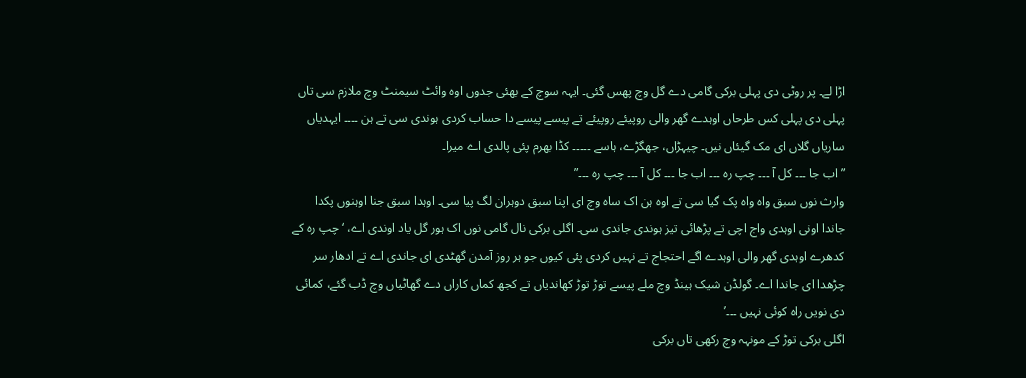اڑا لے۔ پر روٹی دی پہلی برکی گامی دے گل وچ پھس گئی۔ ایہہ سوچ کے بھئی جدوں اوہ وائٹ سیمنٹ وچ ملازم سی تاں پہلی دی پہلی کس طرحاں اوہدے گھر والی روپیئے روپیئے تے پیسے پیسے دا حساب کردی ہوندی سی تے ہن ۔۔۔۔ ایہدیاں ساریاں گلاں ای مک گیئاں نیں۔ چیہڑاں، جھگڑے، ہاسے ۔۔۔۔۔ کڈا بھرم پئی پالدی اے میرا۔
” اب جا ۔۔۔ کل آ ۔۔۔ چپ رہ ۔۔۔ اب جا ۔۔۔ کل آ ۔۔۔ چپ رہ ۔۔۔”
وارث نوں سبق واہ واہ پک گیا سی تے اوہ ہن اک ساہ وچ ای اپنا سبق دوہران لگ پیا سی۔ اوہدا سبق جنا اوہنوں پکدا جاندا اونی اوہدی واج اچی تے پڑھائی تیز ہوندی جاندی سی۔ اگلی برکی نال گامی نوں اک ہور گل یاد اوندی اے، ‘ چپ رہ کے کدھرے اوہدی گھر والی اوہدے اگے احتجاج تے نہیں کردی پئی کیوں جو ہر روز آمدن گھٹدی ای جاندی اے تے ادھار سر چڑھدا ای جاندا اے۔ گولڈن شیک ہینڈ وچ ملے پیسے توڑ توڑ کھاندیاں تے کجھ کماں کاراں دے گھاٹیاں وچ ڈب گئے، کمائی دی نویں راہ کوئی نہیں ۔۔۔’
اگلی برکی توڑ کے مونہہ وچ رکھی تاں برکی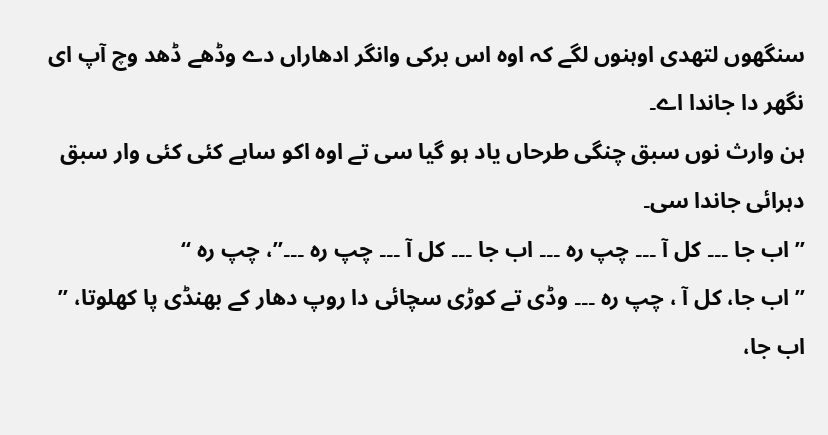سنگھوں لتھدی اوہنوں لگے کہ اوہ اس برکی وانگر ادھاراں دے وڈھے ڈھد وچ آپ ای نگھر دا جاندا اے۔
ہن وارث نوں سبق چنگی طرحاں یاد ہو گیا سی تے اوہ اکو ساہے کئی کئی وار سبق دہرائی جاندا سی۔
” اب جا ۔۔۔ کل آ ۔۔۔ چپ رہ ۔۔۔ اب جا ۔۔۔ کل آ ۔۔۔ چپ رہ ۔۔۔”، چپ رہ “
” اب جا، کل آ ، چپ رہ ۔۔۔ وڈی تے کوڑی سچائی دا روپ دھار کے بھنڈی پا کھلوتا، ” اب جا،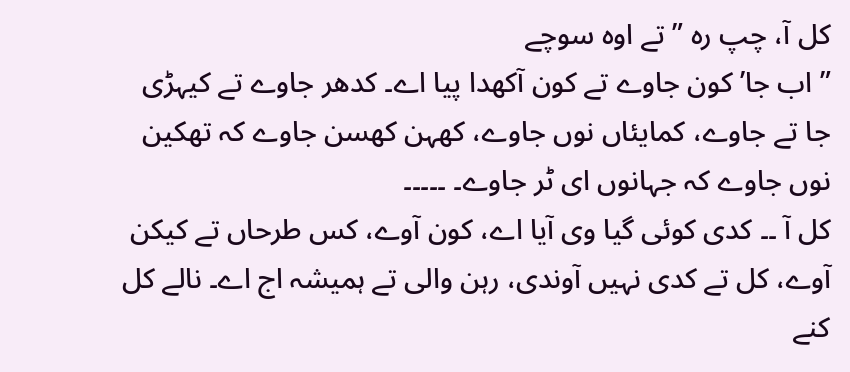کل آ، چپ رہ ” تے اوہ سوچے
” اب جا’ کون جاوے تے کون آکھدا پیا اے۔ کدھر جاوے تے کیہڑی جا تے جاوے، کمایئاں نوں جاوے، کھہن کھسن جاوے کہ تھکین نوں جاوے کہ جہانوں ای ٹر جاوے۔ ۔۔۔۔۔
کل آ ۔۔ کدی کوئی گیا وی آیا اے، کون آوے، کس طرحاں تے کیکن آوے، کل تے کدی نہیں آوندی، رہن والی تے ہمیشہ اج اے۔ نالے کل کنے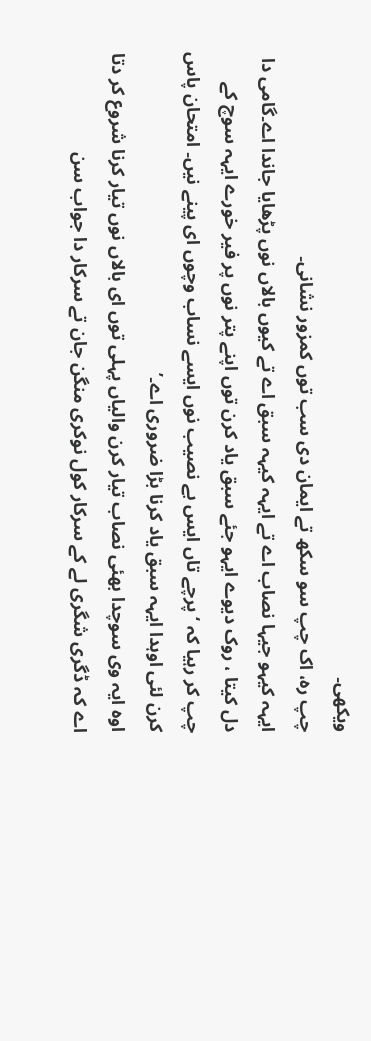ویکھی۔
چپ رہ، اک چپ سو سکھ تے ایمان دی سب توں کمزور نشانی۔
ایہہ کیہو جیہا نصاب اے تے ایہہ کیہہ سبق اے تے کیوں بالاں نوں پڑھایا جاندا اے۔گامی دا دل کیتا ، روک دیوے ایہو جئے سبق یاد کرن توں اپنے پتر نوں پر فیر خورے ایہہ سوچ کے چپ کر رہیا کہ ‘ پرچے تاں ایس بے نصیب نوں ایسے نساب وچوں ای پینے نیں۔ امتحان پاس کرن لئی اوہدا ایہہ سبق یاد کرنا بڑا ضروری اے۔’
اوہ ایہ وی سوچدا بھئی نصاب تیار کرن والیاں پہلی توں ای بالاں نوں تیار کرنا شروع کر دتا اے کہ ڈگری شگری لے کے سرکار کول نوکری منگن جان تے سرکار دا جواب سن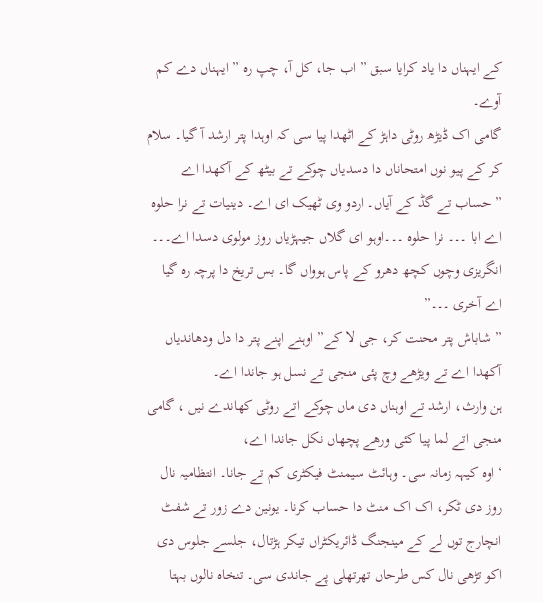کے ایہناں دا یاد کرایا سبق ” اب جا، کل آ، چپ رہ ” ایہناں دے کم آوے۔
گامی اک ڈیڑھ روٹی داہڑ کے اٹھدا پیا سی کہ اوہدا پتر ارشد آ گیا۔ سلام کر کے پیو نوں امتحاناں دا دسدیاں چوکے تے بیٹھ کے آکھدا اے
” حساب تے گڈ کے آیاں۔ اردو وی ٹھیک ای اے۔ دینیات تے نرا حلوہ اے ابا ۔۔۔ نرا حلوہ ۔۔۔اوہو ای گلاں جیہڑیاں روز مولوی دسدا اے۔۔۔ انگریزی وچوں کچھ دھرو کے پاس ہوواں گا۔ بس تریخ دا پرچہ رہ گیا اے آخری ۔۔۔”
” شاباش پتر محنت کر، جی لا کے” اوہنے اپنے پتر دا دل ودھاندیاں آکھدا اے تے ویڑھے وچ پئی منجی تے نسل ہو جاندا اے۔
ہن وارث، ارشد تے اوہناں دی ماں چوکے اتے روٹی کھاندے نیں ، گامی منجی اتے لما پیا کئی ورھے پچھاں نکل جاندا اے،
‘ اوہ کیہہ زمانہ سی۔ وہائٹ سیمنٹ فیکٹری کم تے جانا۔ انتظامیہ نال روز دی ٹکر، اک اک منٹ دا حساب کرنا۔ یونین دے زور تے شفٹ انچارج توں لے کے مینجنگ ڈائریکٹراں تیکر ہڑتال، جلسے جلوس دی اکو تڑھی نال کس طرحاں تھرتھلی پے جاندی سی۔ تنخاہ نالوں بہتا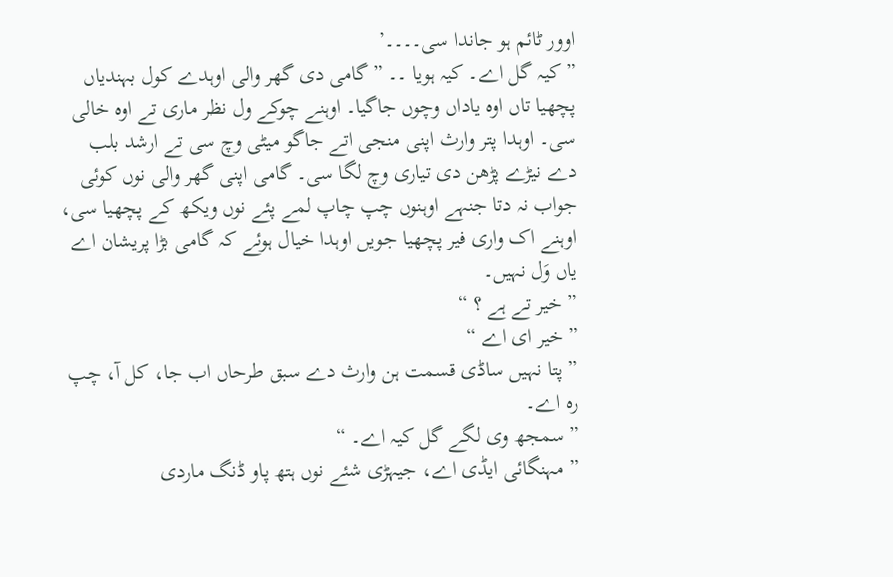اوور ٹائم ہو جاندا سی۔۔۔۔’
” کیہ گل اے۔ کیہ ہویا ۔۔ ” گامی دی گھر والی اوہدے کول بہندیاں پچھیا تاں اوہ یاداں وچوں جاگیا۔ اوہنے چوکے ول نظر ماری تے اوہ خالی سی۔ اوہدا پتر وارث اپنی منجی اتے جاگو میٹی وچ سی تے ارشد بلب دے نیڑے پڑھن دی تیاری وچ لگا سی۔ گامی اپنی گھر والی نوں کوئی جواب نہ دتا جنہے اوہنوں چپ چاپ لمے پئے نوں ویکھ کے پچھیا سی، اوہنے اک واری فیر پچھیا جویں اوہدا خیال ہوئے کہ گامی بڑا پریشان اے یاں وَل نہیں۔
” خیر تے ہے ؟ “
” خیر ای اے “
” پتا نہیں ساڈی قسمت ہن وارث دے سبق طرحاں اب جا، کل آ، چپ رہ اے۔
” سمجھ وی لگے گل کیہ اے۔ “
” مہنگائی ایڈی اے، جیہڑی شئے نوں ہتھ پاو ڈنگ ماردی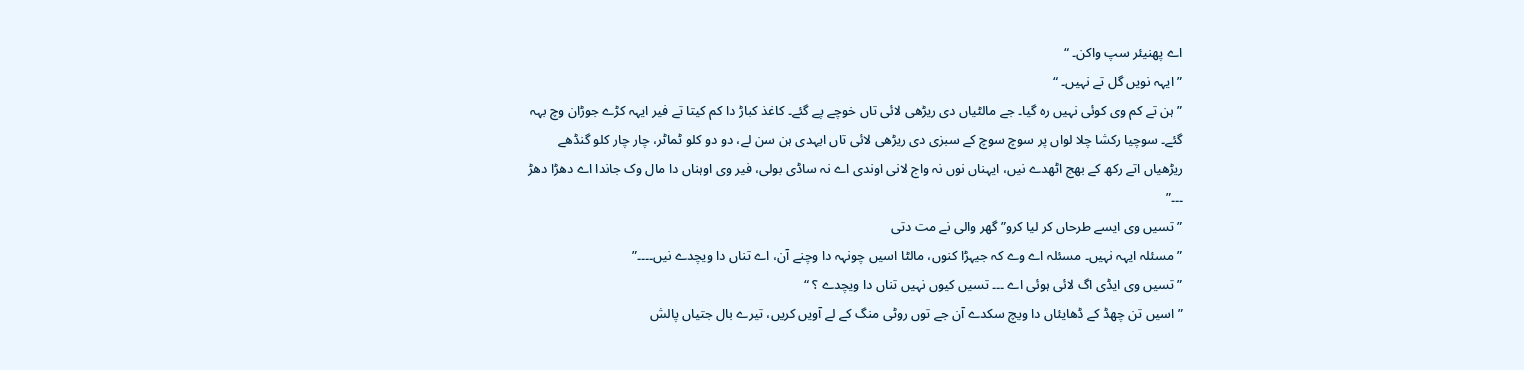اے پھنیئر سپ واکن۔ “
” ایہہ نویں گل تے نہیں۔ “
” ہن تے کم وی کوئی نہیں رہ گیا۔ جے مالٹیاں دی ریڑھی لائی تاں خوچے پے گئے۔ کاغذ کباڑ دا کم کیتا تے فیر ایہہ کڑے جوڑان وچ بہہ گئے۔ سوچیا رکشا چلا لواں پر سوچ سوچ کے سبزی دی ریڑھی لائی تاں ایہدی ہن سن لے، دو دو کلو ٹماٹر، چار چار کلو گنڈھے ریڑھیاں اتے رکھ کے بھج اٹھدے نیں، ایہناں نوں نہ واج لانی اوندی اے نہ ساڈی بولی، فیر وی اوہناں دا مال وک جاندا اے دھڑا دھڑ ۔۔۔”
” تسیں وی ایسے طرحاں کر لیا کرو” گھر والی نے مت دتی
” مسئلہ ایہہ نہیں۔ مسئلہ اے وے کہ جیہڑا کنوں، مالٹا اسیں چونہہ دا وچنے آن، اے تناں دا ویچدے نیں۔۔۔۔”
” تسیں وی ایڈی اگ لائی ہوئی اے ۔۔۔ تسیں کیوں نہیں تناں دا ویچدے ؟ “
” اسیں تن چھڈ کے ڈھایئاں دا ویچ سکدے آن جے توں روٹی منگ کے لے آویں کریں، تیرے بال جتیاں پالش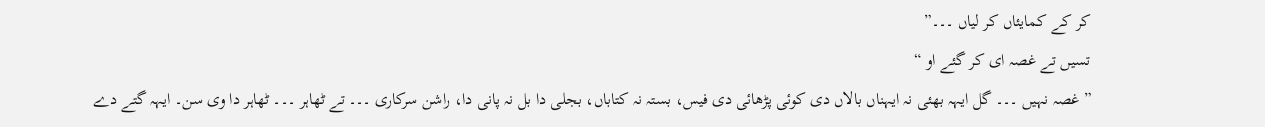کر کے کمایئاں کر لیاں ۔۔۔”
تسیں تے غصہ ای کر گئے او “
” غصہ نہیں ۔۔۔ گل ایہہ بھئی نہ ایہناں بالاں دی کوئی پڑھائی دی فیس، بستہ نہ کتاباں، بجلی دا بل نہ پانی دا، راشن سرکاری ۔۔۔ تے ٹھاہر ۔۔۔ ٹھاہر دا وی سن۔ ایہہ گتے دے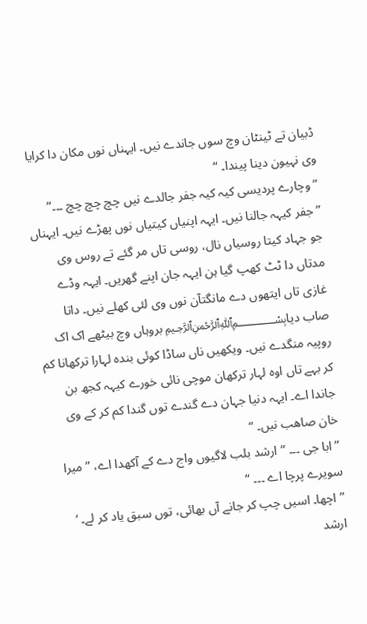ڈبیان تے ٹینٹان وچ سوں جاندے نیں۔ ایہناں نوں مکان دا کرایا وی نہیون دینا پیندا۔ “
” وچارے پردیسی کیہ کیہ جفر جالدے نیں چچ چچ چچ ۔۔۔”
” جفر کیہہ جالنا نیں۔ ایہہ اپنیاں کیتیاں نوں پھڑے نیں۔ ایہناں جو جہاد کیتا روسیاں نال، روسی تاں مر گئے تے روس وی مدتاں دا ٹٹ کھپ گیا ہن ایہہ جان اپنے گھریں۔ ایہہ وڈے غازی تاں ایتھوں دے مانگتآن نوں وی لئی کھلے نیں۔ داتا صاب دیا﷽ بروہاں وچ بیٹھے اک اک روپیہ منگدے نیں۔ ویکھیں ناں ساڈا کوئی بندہ لہارا ترکھانا کم کر بہے تاں اوہ لہار ترکھان موچی نائی خورے کیہہ کجھ بن جاندا اے۔ ایہہ دنیا جہان دے گندے توں گندا کم کر کے وی خان صاھب نیں۔ “
” ابا جی ۔۔۔ ” ارشد بلب لاگیوں واج دے کے آکھدا اے، ” میرا سویرے پرچا اے ۔۔۔ “
” اچھا۔ اسیں چپ کر جانے آں بھائی، توں سبق یاد کر لے۔ ‘
ارشد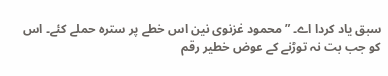سبق یاد کردا اے۔ ” محمود غزنوی نین اس خطے پر سترہ حملے کئے۔ اس کو جب بت نہ توڑنے کے عوض خطیر رقم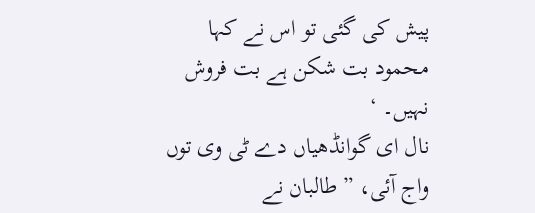پیش کی گئی تو اس نے کہا محمود بت شکن ہے بت فروش نہیں۔ ‘
نال ای گوانڈھیاں دے ٹی وی توں واج آئی، ” طالبان نے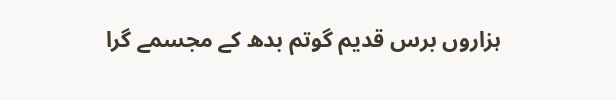ہزاروں برس قدیم گوتم بدھ کے مجسمے گرا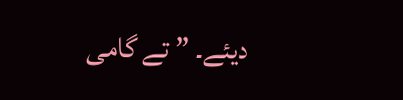دیئے۔ ” تے گامی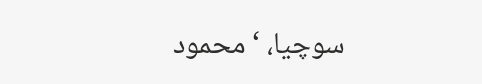سوچیا، ‘ محمود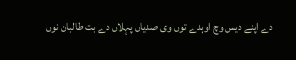دے اپنے دیس وچ اوہدے توں وی صدیاں پہلاں دے بت طالبان نوں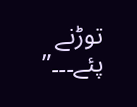توڑنے پئے۔۔۔”